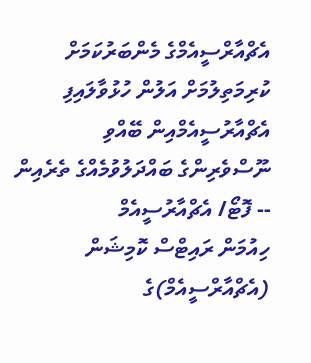އެޗްއާރްސީއެމްގެ މެންބަރުކަމަށް ކުރިމަތިލުމަށް އަލުން ހުޅުވާލައިފި
އެޗްއާރުސީއެމްއިން ބޭއްވި ނޫސްވެރިންގެ ބައްދަލުވުމެއްގެ ތެރެއިން -- ފޮޓޯ/ އެޗްއާރުސީއެމް
ހިއުމަން ރައިޓްސް ކޮމިޝަން (އެޗްއާރްސީއެމް)ގެ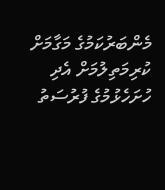މެންބަރުކަމުގެ މަގާމަށް ކުރިމަތިލުމަށް އެދި ހުށަހެޅުމުގެ ފުރުސަތު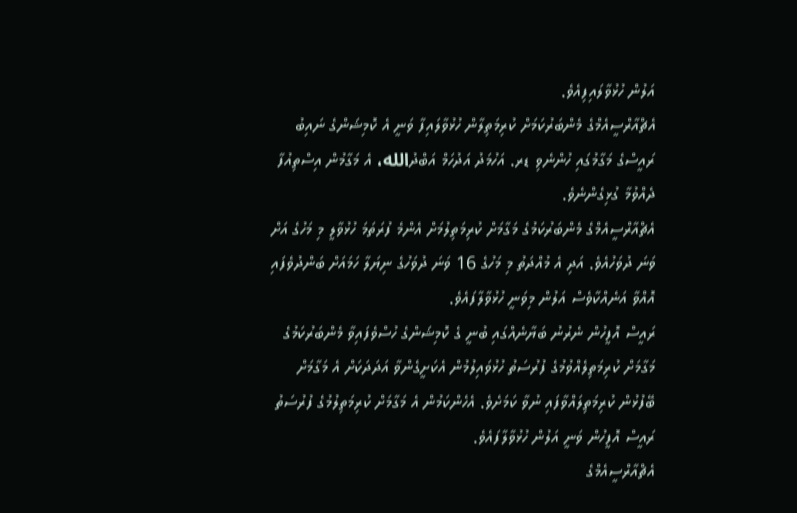އަލުން ހުޅުވާލައިފިއެވެ.
އެޗްއާރްސީއެމްގެ މެންބަރުކަމަށް ކުރިމަތިލާން ހުޅުވާލައިފާ ވަނީ އެ ކޮމިޝަންގެ ނައިބު ރައީސްގެ މަގާމުގައި ހުންނެވި ޑރ. އަހުމަދު އަދުހަމް އަބްދުالله، އެ މަގާމުން އިސްތިއުފާ ދެއްވުމާ ގުޅިގެންނެވެ.
އެޗްއާރްސީއެމްގެ މެންބަރުކަމުގެ މަގާމަށް ކުރިމަތިލުމަށް އެންމެ ފުރަތަމަ ހުޅުވާލީ މި މަހުގެ އަށް ވަނަ ދުވަހުއެވެ. އަދި އެ މުއްދަތު މި މަހުގެ 16 ވަނަ ދުވަހުގެ ނިޔަލާ ހަމައަށް ބަންދުވެފައި އޮއްވާ އަނެއްކާވެސް އަލުން މިވަނީ ހުޅުވާލާފައެވެ.
ރައީސް އޮފީހުން ނެރުނު ބަޔާނެއްގައި ބުނީ ގެ ކޮމިޝަންގެ ހުސްވެފައިވާ މެންބަރުކަމުގެ މަގާމަށް ކުރިމަތިލެއްވުމުގެ ފުރުސަތު ހުޅުވައިލުމުން އެކަށީގެންވާ އަދަދަކަށް އެ މަގާމަށް ބޭފުޅުން ކުރިމަތިލައްވާފައި ނުވާ ކަމަށެވެ. އެހެންކަމުން އެ މަގާމަށް ކުރިމަތިލުމުގެ ފުރުސަތު ރައީސް އޮފީހުން ވަނީ އަލުން ހުޅުވާލާފައެވެ.
އެޗްއާރްސީއެމްގެ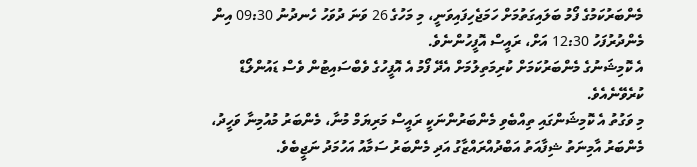މެންބަރުކަމުގެ ފޯމު ބަލައިގަތުމަށް ހަމަޖެހިފައިވަނީ، މި މަހުގެ 26 ވަނަ ދުވަހު ހެނދުނު 09:30 އިން މެންދުރުފަހު 12:30 އަށް، ރައީސް އޮފީހުންނެވެ.
އެ ކޮމިޝަނުގެ މެންބަރުކަމަށް ކުރިމަތިލުމަށް އެދޭ ފޯމު އެ އޮފީހުގެ ވެބްސައިޓުން ވެސް ޑައުންލޯޑް ކުރެވޭނެއެވެ.
މި ވަގުތު އެ ކޮމިޝަންގައި ތިއްބެވި މެންބަރުންނަކީ ރައީސް މަރިޔަމް މުނާ، މެންބަރު މުއުމިނާ ވަހީދު، މެންބަރު އާމިނަތު ޝިފާއަތު އަބްދުއްރައްޒާގު އަދި މެންބަރު ސަމާއު އަހުމަދު ނަޖީބެވެ.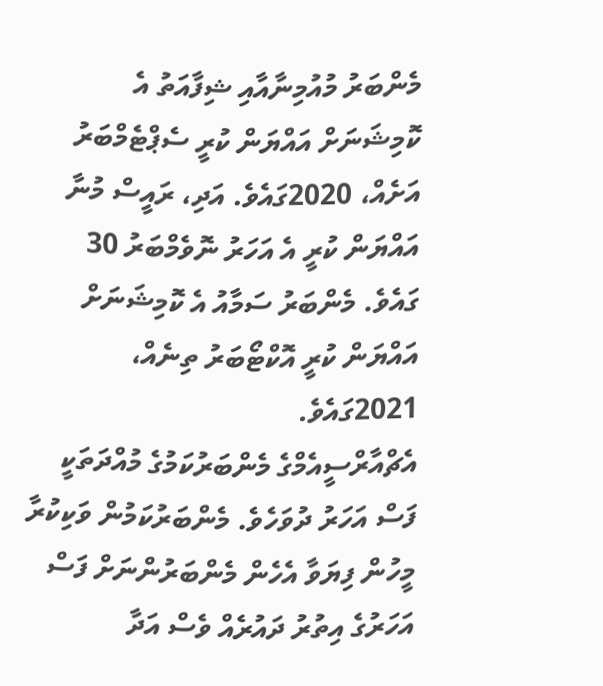މެންބަރު މުއުމިނާއާއި ޝިފާއަތު އެ ކޮމިޝަނަށް އައްޔަން ކުރީ ސެޕްޓެމްބަރު އަށެއް، 2020ގައެވެ. އަދި، ރައީސް މުނާ އައްޔަން ކުރީ އެ އަހަރު ނޮވެމްބަރު 30 ގައެވެ. މެންބަރު ސަމާއު އެ ކޮމިޝަނަށް އައްޔަން ކުރީ އޮކްޓޯބަރު ތިނެއް، 2021ގައެވެ.
އެޗްއާރްސީއެމްގެ މެންބަރުކަމުގެ މުއްދަތަކީ ފަސް އަހަރު ދުވަހެވެ. މެންބަރުކަމުން ވަކިކުރާ މީހުން ފިޔަވާ އެހެން މެންބަރުންނަށް ފަސް އަހަރުގެ އިތުރު ދައުރެއް ވެސް އަދާ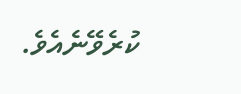ކުރެވޭނެއެވެ.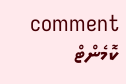comment ކޮމެންޓް